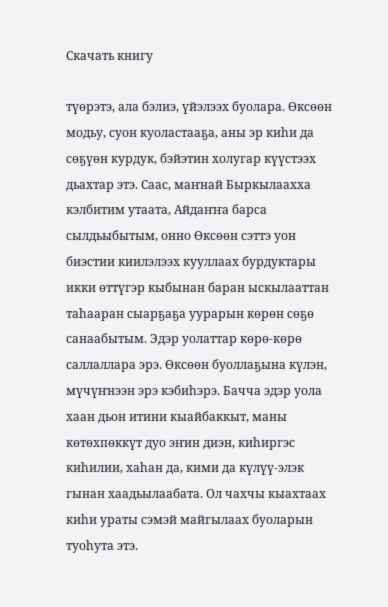Скачать книгу

түөрэтэ, ала бэлиэ, үйэлээх буолара. Өксөөн модьу, суон куоластааҕа, аны эр киһи да сөҕүөн курдук, бэйэтин холугар күүстээх дьахтар этэ. Саас, маҥнай Быркылаахха кэлбитим утаата, Айдаҥҥа барса сылдьыбытым, онно Өксөөн сэттэ уон биэстии киилэлээх кууллаах бурдуктары икки өттүгэр кыбынан баран ыскылааттан таһааран сыарҕаҕа уурарын көрөн сөҕө санаабытым. Эдэр уолаттар көрө-көрө саллаллара эрэ. Өксөөн буоллаҕына күлэн, мүчүҥнээн эрэ кэбиһэрэ. Бачча эдэр уола хаан дьон итини кыайбаккыт, маны көтөхпөккүт дуо эҥин диэн, киһиргэс киһилии, хаһан да, кими да күлүү-элэк гынан хаадьылаабата. Ол чахчы кыахтаах киһи ураты сэмэй майгылаах буоларын туоһута этэ.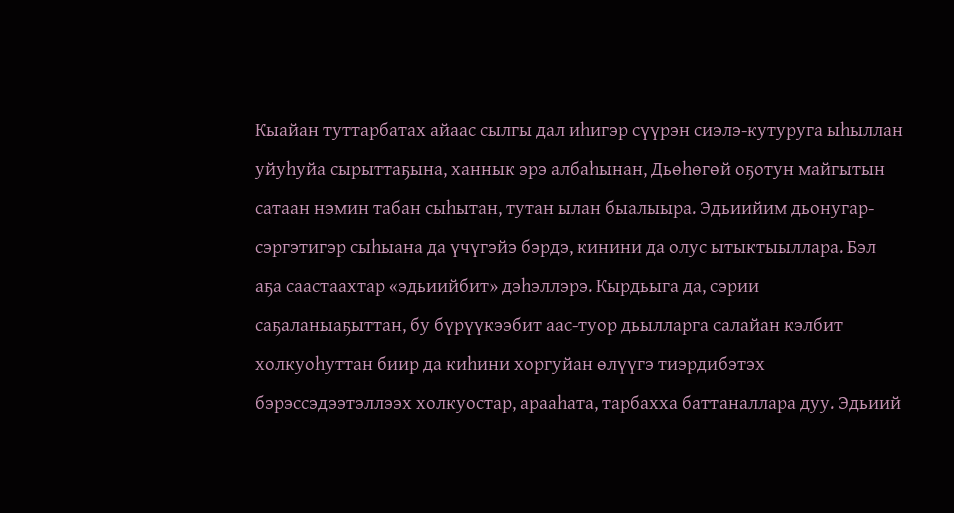Кыайан туттарбатах айаас сылгы дал иһигэр сүүрэн сиэлэ-кутуруга ыһыллан уйуһуйа сырыттаҕына, ханнык эрэ албаһынан, Дьөһөгөй оҕотун майгытын сатаан нэмин табан сыһытан, тутан ылан быалыыра. Эдьиийим дьонугар-сэргэтигэр сыһыана да үчүгэйэ бэрдэ, кинини да олус ытыктыыллара. Бэл аҕа саастаахтар «эдьиийбит» дэһэллэрэ. Кырдьыга да, сэрии саҕаланыаҕыттан, бу бүрүүкээбит аас-туор дьылларга салайан кэлбит холкуоһуттан биир да киһини хоргуйан өлүүгэ тиэрдибэтэх бэрэссэдээтэллээх холкуостар, арааһата, тарбахха баттаналлара дуу. Эдьиий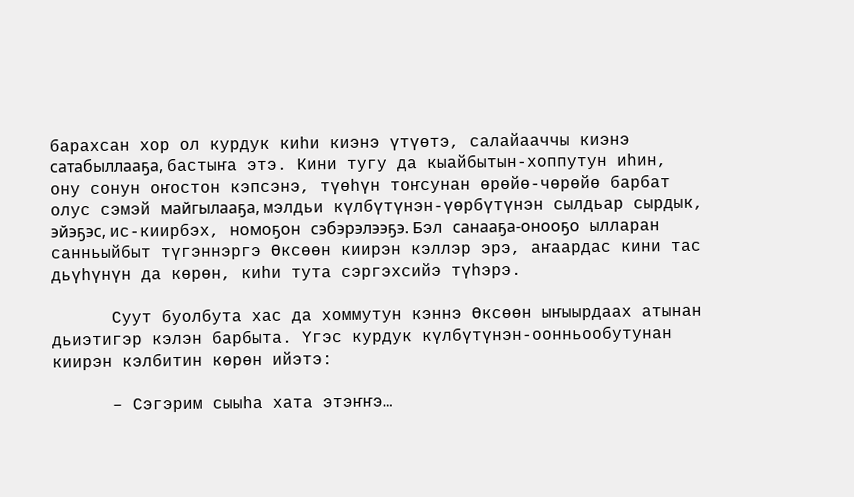барахсан хор ол курдук киһи киэнэ үтүөтэ, салайааччы киэнэ сатабыллааҕа, бастыҥа этэ. Кини тугу да кыайбытын-хоппутун иһин, ону сонун оҥостон кэпсэнэ, түөһүн тоҥсунан өрөйө-чөрөйө барбат олус сэмэй майгылааҕа, мэлдьи күлбүтүнэн-үөрбүтүнэн сылдьар сырдык, эйэҕэс, ис-киирбэх, номоҕон сэбэрэлээҕэ. Бэл санааҕа-онооҕо ылларан санньыйбыт түгэннэргэ Өксөөн киирэн кэллэр эрэ, аҥаардас кини тас дьүһүнүн да көрөн, киһи тута сэргэхсийэ түһэрэ.

      Суут буолбута хас да хоммутун кэннэ Өксөөн ыҥыырдаах атынан дьиэтигэр кэлэн барбыта. Үгэс курдук күлбүтүнэн-оонньообутунан киирэн кэлбитин көрөн ийэтэ:

      – Сэгэрим сыыһа хата этэҥҥэ…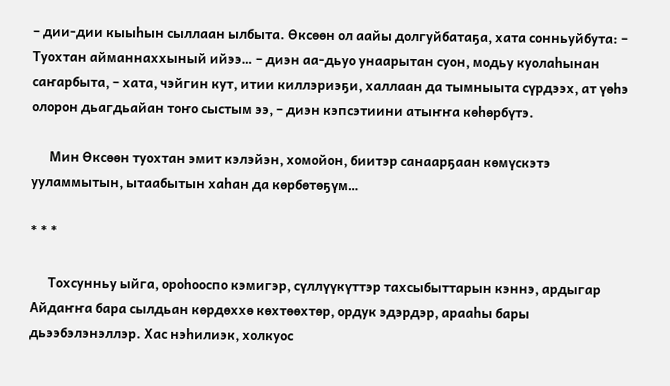– дии-дии кыыһын сыллаан ылбыта. Өксөөн ол аайы долгуйбатаҕа, хата сонньуйбута: – Туохтан айманнаххыный ийээ… – диэн аа-дьуо унаарытан суон, модьу куолаһынан саҥарбыта, – хата, чэйгин кут, итии киллэриэҕи, халлаан да тымныыта сүрдээх, ат үөһэ олорон дьагдьайан тоҥо сыстым ээ, – диэн кэпсэтиини атыҥҥа көһөрбүтэ.

      Мин Өксөөн туохтан эмит кэлэйэн, хомойон, биитэр санаарҕаан көмүскэтэ ууламмытын, ытаабытын хаһан да көрбөтөҕүм…

* * *

      Тохсунньу ыйга, ороһооспо кэмигэр, сүллүүкүттэр тахсыбыттарын кэннэ, ардыгар Айдаҥҥа бара сылдьан көрдөххө көхтөөхтөр, ордук эдэрдэр, арааһы бары дьээбэлэнэллэр. Хас нэһилиэк, холкуос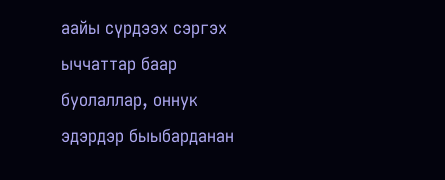аайы сүрдээх сэргэх ыччаттар баар буолаллар, оннук эдэрдэр быыбарданан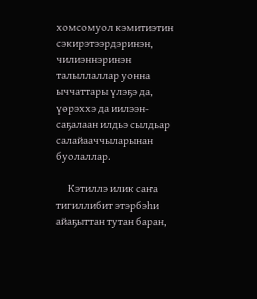хомсомуол кэмитиэтин сэкирэтээрдэринэн, чилиэннэринэн талыллаллар уонна ыччаттары үлэҕэ да, үөрэххэ да иилээн-саҕалаан илдьэ сылдьар салайааччыларынан буолаллар.

      Кэтиллэ илик саҥа тигиллибит этэрбэһи айаҕыттан тутан баран,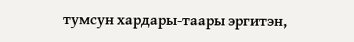тумсун хардары-таары эргитэн,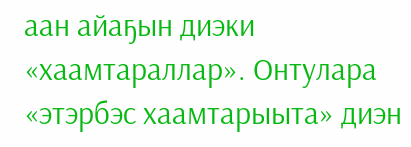аан айаҕын диэки «хаамтараллар». Онтулара «этэрбэс хаамтарыыта» диэн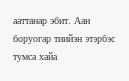ааттанар эбит. Аан боруогар тиийэн этэрбэс тумса хайа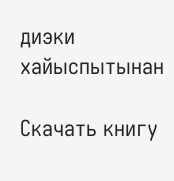диэки хайыспытынан

Скачать книгу